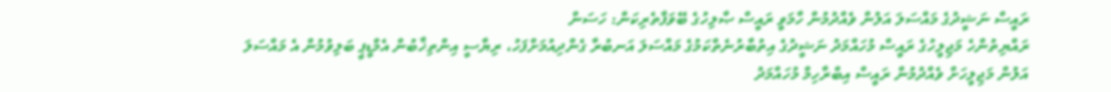ރައީސް ނަޝީދުގެ މައްސަލަ އަލުން ވެއްދުމުން ހާމަވީ ރައީސް ޞާލިހުގެ ބޭވަފާތެރިކަން: ހަސަން
ރައްޔިތުންހެ މަޖިލީހުގެ ރައީސް މުހައްމަދު ނަޝީދުގެ އިތުބާރުނެތްކަމުގެ މައްސަލަ އަނބުރާ ގެންދިއުމަށްފަހު، ރިޔާސީ އިންތިޚާބުން އެމްޑީޕީ ބަލިވުމުން އެ މައްސަލަ އަލުން މަޖިލީހަށް ވެއްދުމުން ރައީސް އިބްރާހިމް މުހައްމަދު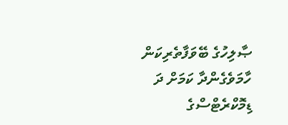ޞާލިހުގެ ބޭވަފާތެރިކަން ހާމަވެގެންދާ ކަމަށް ދަ ޑިމޮކްރެޓްސްގެ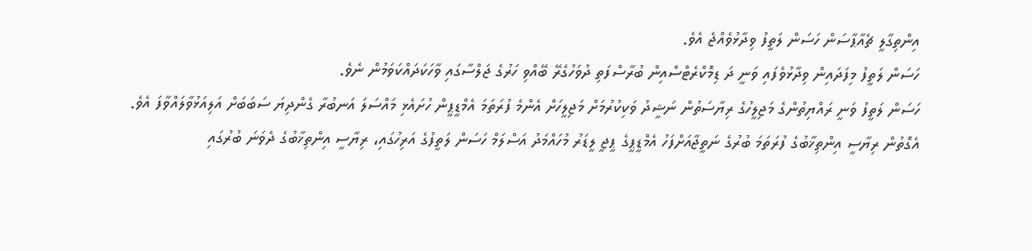އިންތިގާލީ ޗެއާޕާސަން ހަސަން ލަތީފު ވިދާޅުވެއްޖެ އެވެ.
ހަސަން ލަތީފު މިފަދައިން ވިދާޅުވެފައި ވަނީ ދަ ޑިމޮކްރެޓްސްއިން ބުރާސްފަތި ދުވަހުގެރޭ ބޭއްވި ހަރުގެ ޖަލްސާގައި ވާހަކަދައްކަވަމުން ނެވެ.
ހަސަން ލަތީފު ވަނީ ރައްޔިތުންގެ މަޖިލީހުގެ ރިޔާސަތުން ނަޝީދު ވަކިކުރުމަށް މަޖިލީހަށް އެންމެ ފުރަތަމަ އެމްޑީޕީން ހުށައެޅި މައްސަލަ އަނބުރާ ގެންދިޔަ ސަބަބަށް އަލިއަޅުވާލައްވާފަ އެވެ.
އެގޮތުން ރިޔާސީ އިންތިޚާބުގެ ފުރަތަމަ ބުރުގެ ނަތީޖާއަށްފަހު އެމްޑީޕީގެ ޕީޖީ ލީޑަރު މުހައްމަދު އަސްލަމް ހަސަން ލަތީފުގެ އަރިހުގައި، ރިޔާސީ އިންތިޚާބުގެ ދެވަނަ ބުރުގައި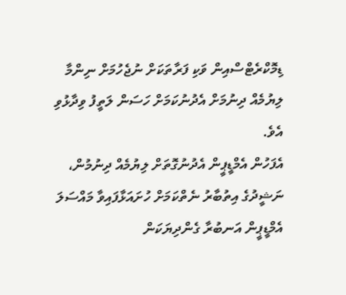ޑިމޮކްރެޓްސްއިން ވަކި ފަރާތަކަށް ނުޖެހުމަށް ނިންމާ ލިޔުމެއް ދިނުމަށް އެދުނުކަމަށް ހަސަން ލަތީފު ވިދާޅުވި އެވެ.
އެފަހުން އެމްޑީޕީން އެދުނުގޮތަށް ލިޔުމެއް ދިނުމުން، ނަޝީދުގެ އިތުބާރު ނެތްކަމަށް ހުށައަޅާފައިވާ މައްސަލަ އެމްޑީޕީން އަނބުރާ ގެންދިޔަކަން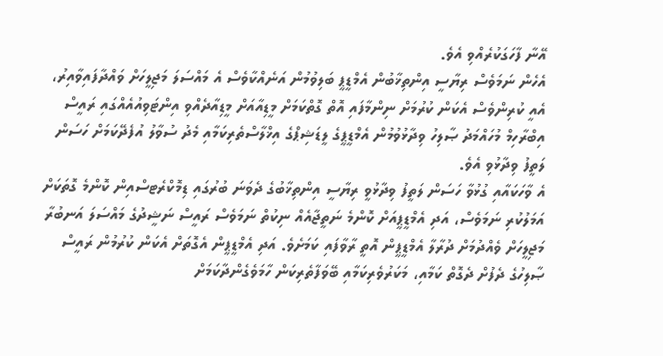އޭނާ ފާހަގަކުރެއްވި އެވެ.
އެހެން ނަމަވެސް ރިޔާސީ އިންތިޚާބުން އެމްޑީޕީ ބަލިވުމުން އަނެއްކާވެސް އެ މައްސަލަ މަޖިލީހަށް ވައްދާފައިވާއިރު، އެއީ ކުރިންވެސް އެކަން ކުރުމަށް ނިންމާފައި އޮތް ގޮތްކަމަށް މީޑިއާއަށް މީޑިއާދެއްވި އިންޓަވިއުއެއްގައި ރައީސް އިބްރާހިމް މުހައްމަދު ޞާލިހު ވިދާޅުވުމުން އެމްޑީޕީގެ ލީޑަޝިޕްގެ އިޚްލާސްތެރިކަމާއި މެދު ސުވާލު އުފެދޭކަމަށް ހަސަން ލަތީފު ވިދާޅުވި އެވެ.
އެ ވާހަކައާއި ގުޅުވާ ހަސަން ލަތީފު ވިދާޅުވީ ރިޔާސީ އިންތިޚާބުގެ ދެވަނަ ބުރުގައި ޑިމޮކްރެޓސްއިން ކޮންމެ ގޮތަކަށް އަމަލުކުރި ނަމަވެސް، އަދި އެމްޑީޕީއަށް ކޮންމެ ނަތީޖާއެއް ނިކުތް ނަމަވެސް ރައީސް ނަޝީދުގެ މައްސަލަ އަނބުރާ މަޖިލީހަށް ވެއްދުމަށް ދުރާލާ އެމްޑީޕީން އޮތީ ރާވާފައި ކަމަށެވެ. އަދި އެމްޑީޕީން އެގޮތަށް އެކަން ކުރުމުން ރައީސް ޞާލިހުގެ ދެފުށް ދެގޮތް ކަމާއި، މަކަރުވެރިކަމާއި ބޭވަފާތެރިކަން ހާމަވެގެންދާކަމަށް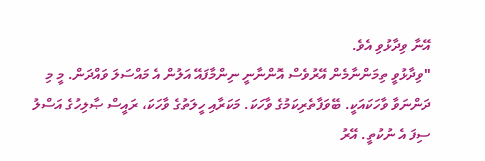އޭނާ ވިދާޅުވި އެވެ.
"ވިދާޅުވީ ތިމަންނާމެން އޭރުވެސް އޮންނާނީ ނިންމާފައޭ އަލުން އެ މައްސަލަ ވައްދަން. މީ މި ދަންނަވާ ވާހަކައަކީ. ބޭވަފާތެރިކަމުގެ ވާހަކަ. މަކަރާއި ހީލަތުގެ ވާހަކަ، ރައީސް ޞާލިހުގެ އަސްލު ސިފަ އެ ނުކުތީ. އޭރު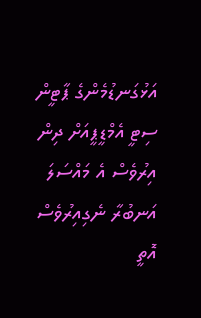އަޅުގަނޑުމެންގެ ޕާޓީން ސިޓީ އެމްޑީޕީއަށް ދިން އިރުވެސް އެ މައްސަލަ އަނބުރާ ނެގިއިރުވެސް އޮތީ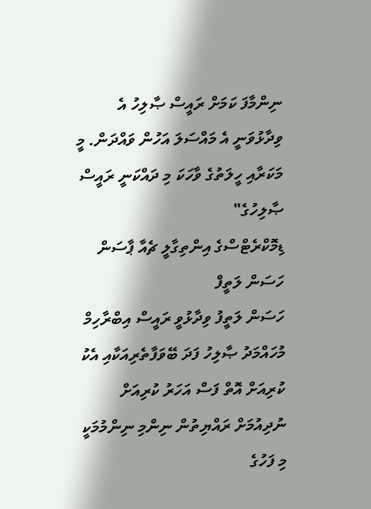ނިންމާފަ ކަމަށް ރައީސް ޞާލިހު އެ ވިދާޅުވަނީ އެ މައްސަލަ އަހުން ވައްދަން. މީ މަކަރާއި ހީލަތުގެ ވާހަކަ މި ދައްކަނީ ރައީސް ޞާލިހުގެ"
ޑިމޮކްރެޓްސްގެ އިންތިގާލީ ޗެއާ ޕާސަން ހަސަން ލަތީފް
ހަސަން ލަތީފު ވިދާޅުވީ ރައީސް އިބްރާހިމް މުހައްމަދު ޞާލިހު ފަދަ ބޭވަފާތެރިއަކާއި އެކު ކުރިއަށް އޮތް ފަސް އަހަރު ކުރިއަށް ނުދިއުމަށް ރައްޔިތުން ނިންމި ނިންމުމަކީ މި ފަހުގެ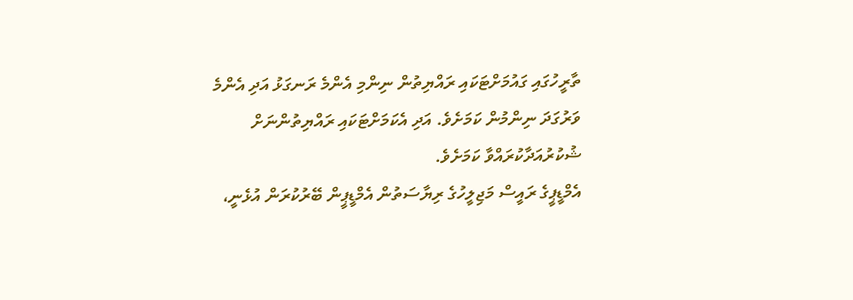ތާރީހުގައި ގައުމަށްޓަކައި ރައްޔިތުން ނިންމި އެންމެ ރަނގަޅު އަދި އެންމެ ވަރުގަދަ ނިންމުން ކަމަށެވެ. އަދި އެކަމަށްޓަކައި ރައްޔިތުންނަށް ޝުކުރުއަދާކުރައްވާ ކަމަށެވެ.
އެމްޑީޕީގެ ރައީސް މަޖިލީހުގެ ރިޔާސަތުން އެމްޑީޕީން ބޭރުކުރަން އުޅެނީ،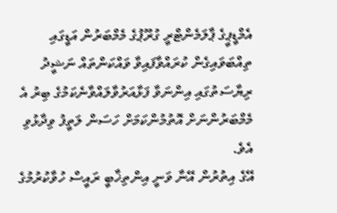އެމްޑީޕީގެ ޕާލަމެންޓްރީ ގުރޫޕުގެ މެމްބަރުން އަޑީގައި ތިއްބަވައިގެން ކުރައްވާފައިވާ ވައްކަންތައް ނަޝީދު ރިޔާސަތުގައި އިންނަވާ ފަޅާއަރުވާލައްވާނެކަމުގެ ބިރު އެ މެމްބަރުންނަށް އޮތުމުންކަމަށް ހަސަން ލަތީފު ވިދާޅުވި އެވެ.
އޭގެ އިތުރުން އޭނާ ވަނީ އިންތިޚާބީ ރައީސް ހުވާކުރުމުގެ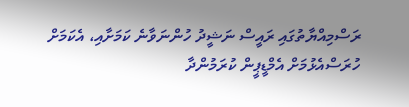ރަސްމިއްޔާތުގައި ރައީސް ނަޝީދު ހުންނަވާނެ ކަމަށާއި، އެކަމަށް ހުރަސްއެޅުމަށް އެމްޑީޕީން ކުރަމުންދާ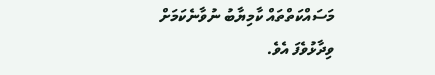މަސައްކަތްތައް ކާމިޔާބު ނުވާނެކަމަށް ވިދާޅުވެފަ އެވެ.